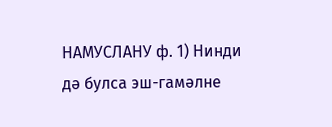НАМУСЛАНУ ф. 1) Нинди дә булса эш-гамәлне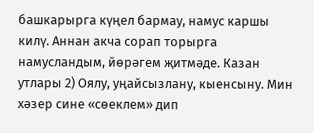башкарырга күңел бармау, намус каршы килү. Аннан акча сорап торырга намусландым, йөрәгем җитмәде. Казан утлары 2) Оялу, уңайсызлану, кыенсыну. Мин хәзер сине «сөеклем» дип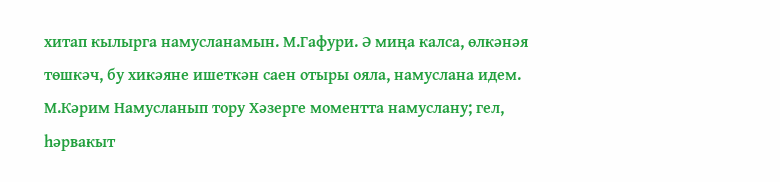хитап кылырга намусланамын. М.Гафури. Ә миңа калса, өлкәнәя төшкәч, бу хикәяне ишеткән саен отыры ояла, намуслана идем. М.Кәрим Намусланып тору Хәзерге моментта намуслану; гел, һәрвакыт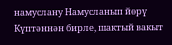намуслану Намусланып йөрү Күптәннән бирле, шактый вакыт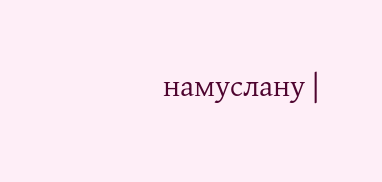намуслану |